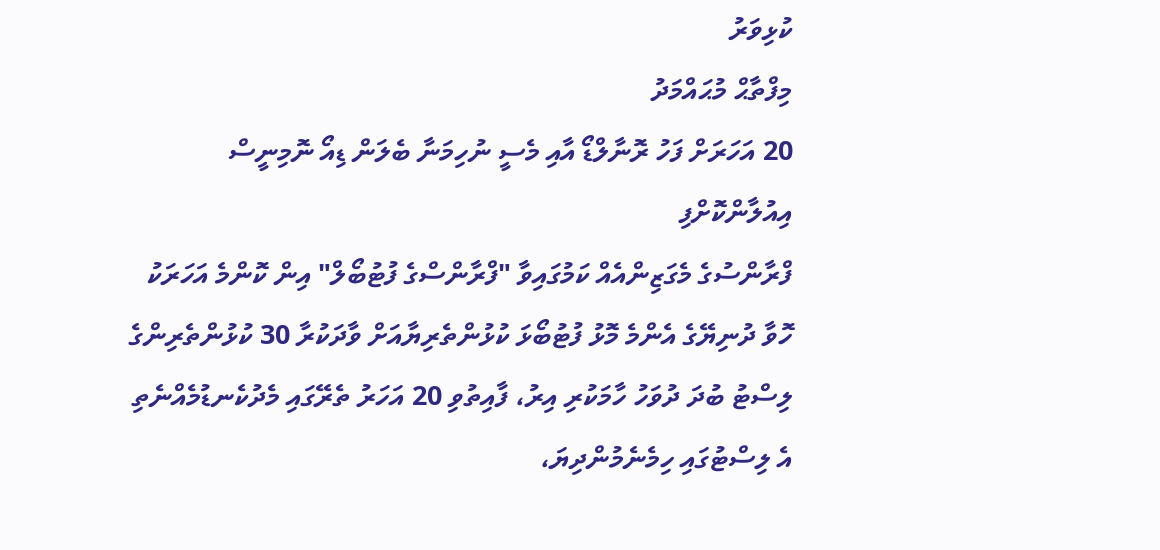ކުޅިވަރު
މިފްތާޙް މުޙައްމަދު
20 އަހަރަށް ފަހު ރޮނާލްޑޯ އާއި މެސީ ނުހިމަނާ ބެލަން ޑިއޯ ނޮމިނީސް އިއުލާންކޮށްފި
ފްރާންސުގެ މެގަޒިންއެއް ކަމުގައިވާ "ފްރާންސްގެ ފުޓުބޯލް" އިން ކޮންމެ އަހަރަކު ހޮވާ ދުނިޔޭގެ އެންމެ މޮޅު ފުޓުބޯޅަ ކުޅުންތެރިޔާއަށް ވާދަކުރާ 30 ކުޅުންތެރިންގެ ލިސްޓު ބުދަ ދުވަހު ހާމަކުރި އިރު، ފާއިތުވި 20 އަހަރު ތެރޭގައި މެދުކެނޑުމެއްނެތި އެ ލިސްޓުގައި ހިމެނެމުންދިޔަ،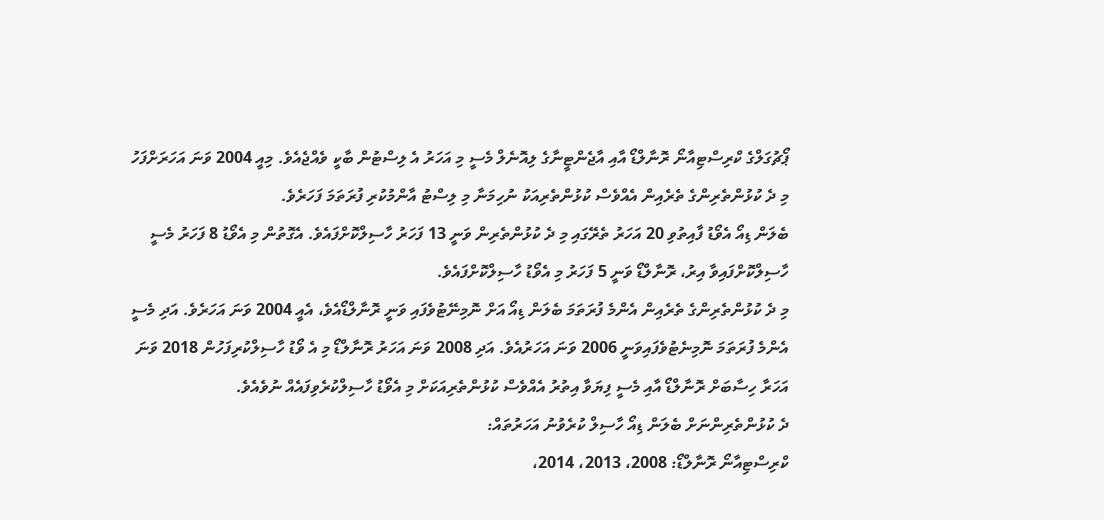ޕޯޗުގަލްގެ ކްރިސްޓިއާނޯ ރޮނާލްޑޯ އާއި އާޖެންޓީނާގެ ލިއޮނެލް މެސީ މި އަހަރު އެ ލިސްޓުން ބާކީ ވެއްޖެއެވެ. މިއީ 2004 ވަނަ އަހަރަށްފަހު މި ދެ ކުޅުންތެރިންގެ ތެރެއިން އެއްވެސް ކުޅުންތެރިއަކު ނުހިމަނާ މި ލިސްޓު އާންމުކުރި ފުރަތަމަ ފަހަރެވެ.
ބެލަން ޑިއޯ އެވޯޑު ފާއިތުވި 20 އަހަރު ތެރޭގައި މި ދެ ކުޅުންތެރިން ވަނީ 13 ފަހަރު ހާސިލްކޮށްފައެވެ. އެގޮތުން މި އެވޯޑު 8 ފަހަރު މެސީ ހާސިލްކޮށްފައިވާ އިރު، ރޮނާލްޑޯ ވަނީ 5 ފަހަރު މި އެވޯޑު ހާސިލްކޮށްފައެވެ.
މި ދެ ކުޅުންތެރިންގެ ތެރެއިން އެންމެ ފުރަތަމަ ބެލަން ޑިއޯ އަށް ނޮމިނޭޓުވެފައި ވަނީ ރޮނާލްޑޯއެވެ، އެއީ 2004 ވަނަ އަހަރެވެ. އަދި މެސީ އެންމެ ފުރަތަމަ ނޮމިނެޓުވެފައިވަނީ 2006 ވަނަ އަހަރުއެވެ. އަދި 2008 ވަނަ އަހަރު ރޮނާލްޑޯ މި އެ ވޯޑު ހާސިލްކުރިފަހުން 2018 ވަނަ އަހަރާ ހިސާބަށް ރޮނާލްޑޯ އާއި މެސީ ފިޔަވާ އިތުރު އެއްވެސް ކުޅުންތެރިއަކަށް މި އެވޯޑު ހާސިލްކުރެވިފައެއް ނުވެއެވެ.
ދެ ކުޅުންތެރިންނަށް ބެލަން ޑިއޯ ހާސިލް ކުރެވުނު އަހަރުތައް:
ކްރިސްޓިއާނޯ ރޮނާލްޑޯ: 2008، 2013، 2014،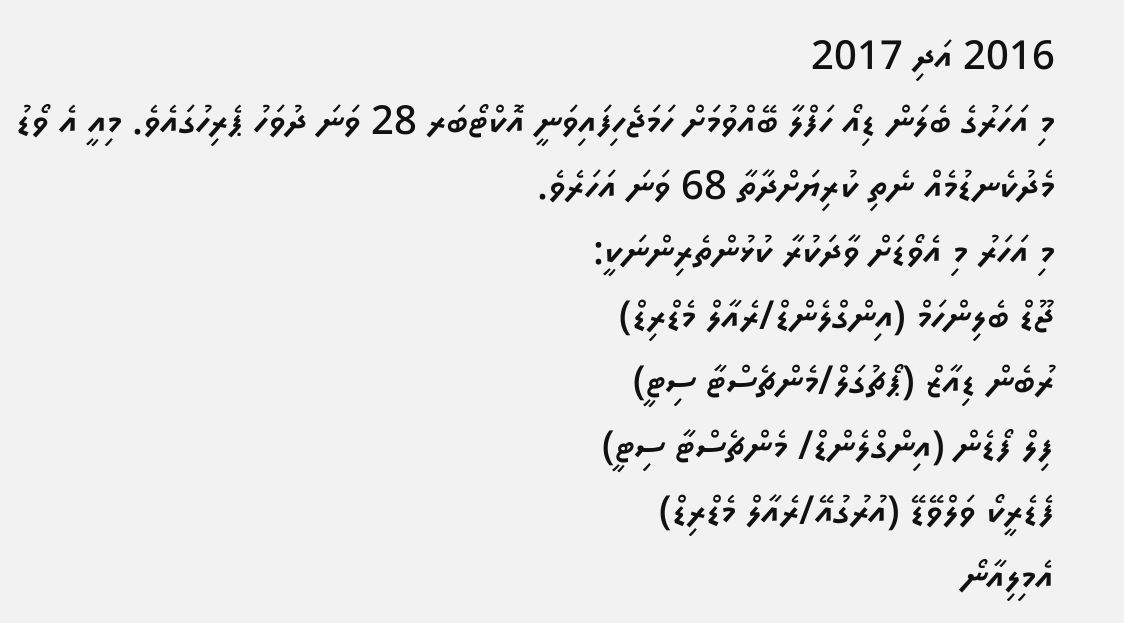2016 އަދި 2017
މި އަހަރުގެ ބެލަން ޑިއޯ ހަފްލާ ބޭއްވުމަށް ހަމަޖެހިފައިވަނީ އޮކްޓޯބަރ 28 ވަނަ ދުވަހު ޕެރިހުގައެވެ. މިއީ އެ ވޯޑު މެދުކެނޑުމެއް ނެތި ކުރިޔަށްދާތާ 68 ވަނަ އަހަރެވެ.
މި އަހަރު މި އެވޯޑަށް ވާދަކުރާ ކުޅުންތެރިންނަކީ:
ޖޫޑް ބެލިންހަމް (އިންގްލެންޑް/ރެއާލް މެޑްރިޑް)
ރުބެން ޑިއާޒް (ޕޯޗުގަލް/މެންޗެސްޓާ ސިޓީ)
ފިލް ފޯޑެން (އިންގްލެންޑް/ މެންޗެސްޓާ ސިޓީ)
ފެޑެރީކޯ ވަލްވޭޑޭ (އުރުގުއޭ/ރެއާލް މެޑްރިޑް)
އެމިލިއާނޯ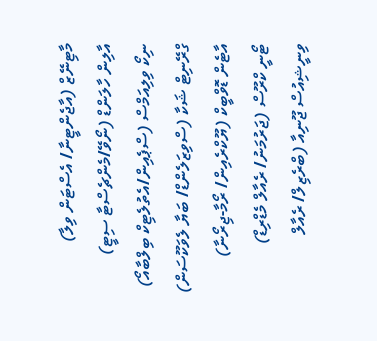މާޓިނޭޒް (އާޖެންޓީނާ/ އެސްޓަން ވިލާ)
އާލިން ހާލަންޑް (ނޯވޭ/މެންޗެސްޓާ ސިޓީ)
ނިކޯ ވިލިއަމްސް (ސްޕެއިން/އެތުލެޓިކް ބިލްބާއޯ)
ގްރޭނިޓް ޝަކާ (ސްވިޒަލެންޑް/ ބަޔާ ލެވަކޫސަން)
އާޓެން ޑޮވްބީކް (ޔޫކްރެއިން/ ރޯމާ-ޖިރޯނާ)
ޓޯނީ ކްރޫސް (ޖަރުމަނު/ ރެއާލް މެޑްރިޑް)
ވިނީޝިއުސް ޖޫނިއާ (ބްރެޒިލް/ ރެއާލް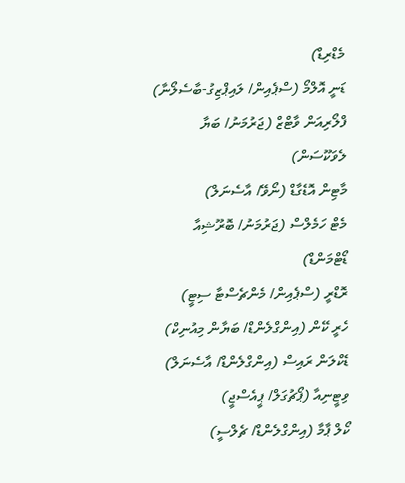މެޑްރިޑް)
ޑަނީ އޮލްމޯ (ސްޕެއިން/ ލައިޕްޒިގު-ބާސެލޯނާ)
ފްލޯރިއަން ވާޓްޒް (ޖަރުމަނު/ ބަޔާ ލެވަކޫސަން)
މާޓިން އޮޑެގާޑް (ނޯވޭ/ އާސެނަލް)
މެޓް ހަމެލްސް (ޖަރުމަނު/ ބޮރޫޝިއާ ޑޯޓްމަންޑް)
ރޮޑްރީ (ސްޕެއިން/ މެންޗެސްޓާ ސިޓީ)
ހެރީ ކޭން (އިންގްލެންޑް/ ބަޔާން މިއުނިކް)
ޑެކްލަން ރައިސް (އިންގްލެންޑް/ އާސެނަލް)
ވިޓީނިއާ (ޕޯޗުގަލް/ ޕީއެސްޖީ)
ކޯލް ޕާމާ (އިންގްލެންޑް/ ޗެލްސީ)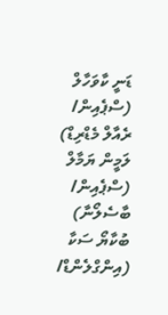ޑަނީ ކާވަހާލް (ސްޕެއިން/ ރެއާލް މެޑްރިޑް)
ލަމީން ޔަމާލް (ސްޕެއިން/ ބާސެލޯނާ)
ބުކާޔޯ ސަކާ (އިންގްލެންޑް/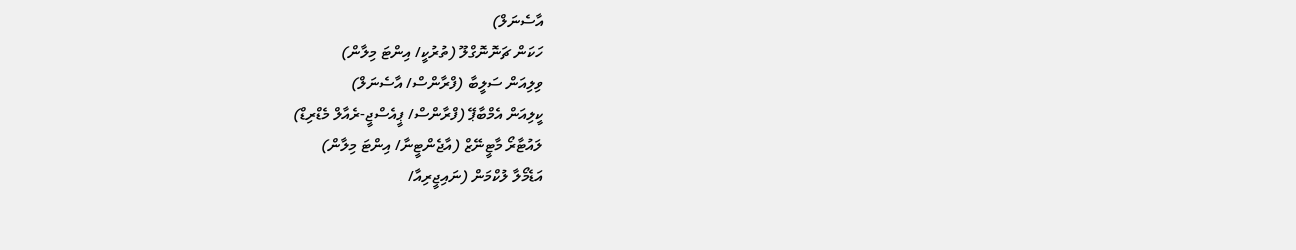އާސެނަލް)
ހަކަން ޗަނޮނޮގްލޫ (ތުރުކީ/ އިންޓަ މިލާން)
ވިލިއަން ސަލީބާ (ފްރާންސް/ އާސެނަލް)
ކީލިއަން އެމްބާޕޭ (ފްރާންސް/ ޕީއެސްޖީ-ރެއާލް މެޑްރިޑް)
ލައުޓާރޯ މާޓީނޭޒް (އާޖެންޓީނާ/ އިންޓަ މިލާން)
އަޑެމޯލާ ލުކްމަން (ނައިޖީރިއާ/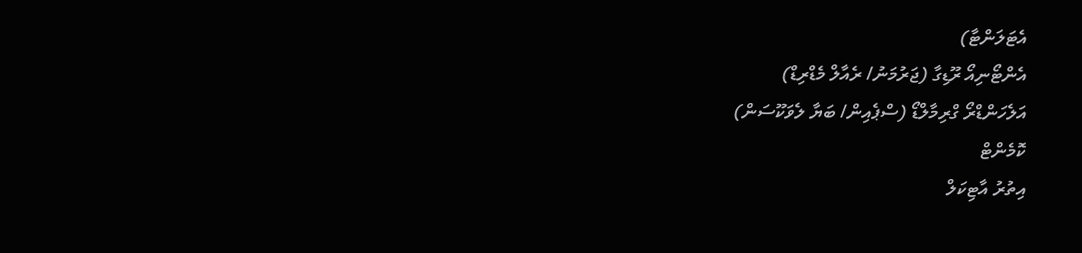އެޓަލަންޓާ)
އެންޓޯނިއޯ ރޫޑިގާ (ޖަރުމަނު/ ރެއާލް މެޑްރިޑް)
އަލެހަންޑްރޯ ގްރިމާލްޑޯ (ސްޕެއިން/ ބަޔާ ލެވަކޫސަން)
ކޮމެންޓް
އިތުރު އާޓިކަލް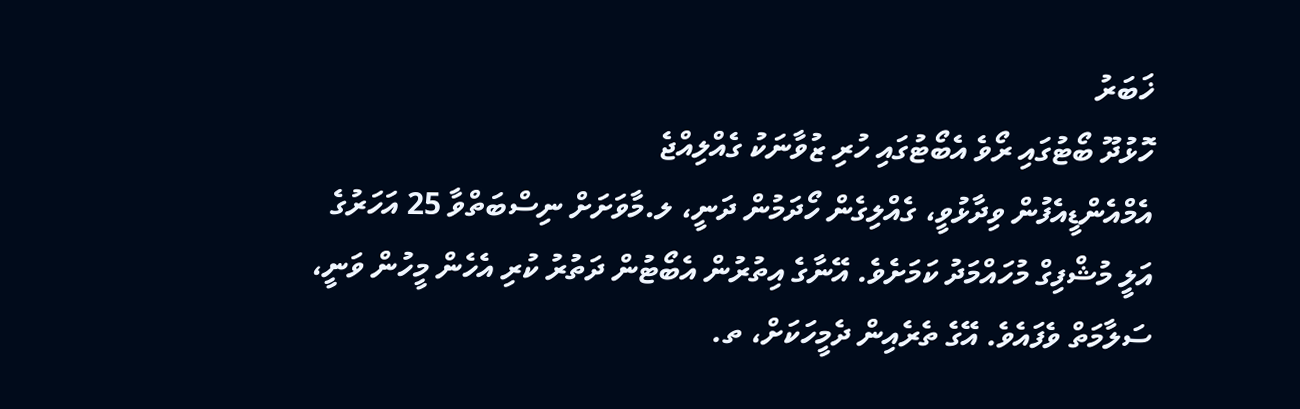ޚަބަރު
ހޮޅުދޫ ބޯޓުގައި ރޯވެ އެބޯޓުގައި ހުރި ޒުވާނަކު ގެއްލިއްޖެ
އެމްއެންޑީއެފުން ވިދާޅުވީ، ގެއްލިގެން ހޯދަމުން ދަނީ، ލ.މާވަށަށް ނިސްބަތްވާ 25 އަހަރުގެ އަލީ މުޝްފިގް މުހައްމަދު ކަމަށެވެ. އޭނާގެ އިތުރުން އެބޯޓުން ދަތުރު ކުރި އެހެން މީހުން ވަނީ، ސަލާމަތް ވެފައެވެ. އޭގެ ތެރެއިން ދެމީހަކަށް، ތ.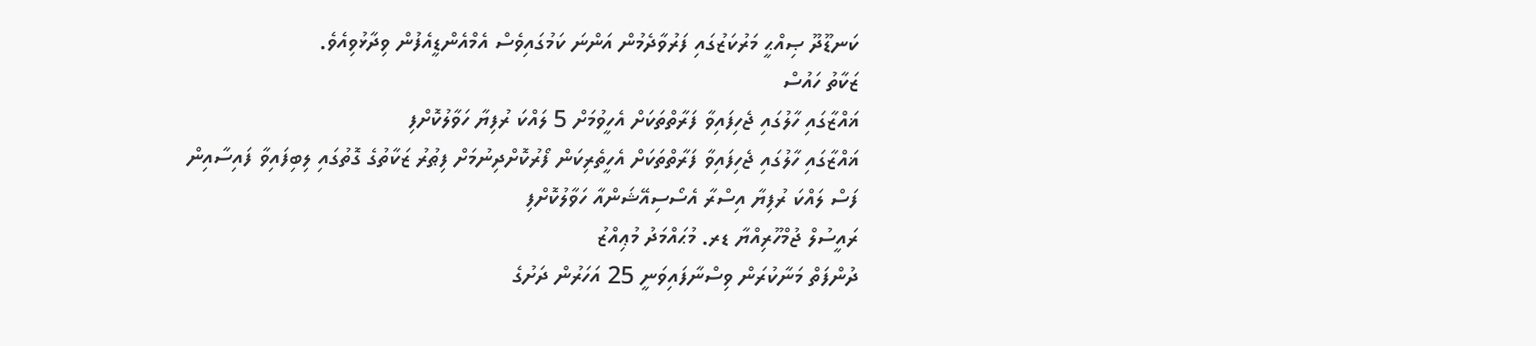ކަނޑޫދޫ ޞިއްޙީ މަރުކަޒުގައި ފަރުވާދެމުން އަންނަ ކަމުގައިވެސް އެމްއެންޑީއެފުން ވިދާޅުވިއެވެ.
ޒަކާތު ހައުސް
ޣައްޒާގައި ހާލުގައި ޖެހިފައިވާ ފަރާތްތަކަށް އެހީވުމަށް 5 ލައްކަ ރުފިޔާ ހަވާލުކޮށްފި
ޣައްޒާގައި ހާލުގައި ޖެހިފައިވާ ފަރާތްތަކަށް އެހީތެރިކަން ފޯރުކޮށްދިނުމަށް ފިޠުރު ޒަކާތުގެ ގޮތުގައި ލިބިފައިވާ ފައިސާއިން ފަސް ލައްކަ ރުފިޔާ އިސްރާ އެސޯސިއޭޝަންއާ ހަވާލުކޮށްފި
ރައީސުލް ޖުމްހޫރިއްޔާ ޑރ. މުޙައްމަދު މުޢިއްޒު
ދުންފަތް މަނާކުރަން ވިސްނާފައިވަނީ 25 އަހަރުން ދަށުގެ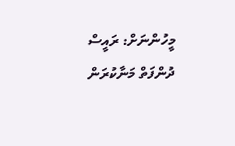މީހުންނަށް: ރައީސް
ދުންފަތް މަނާކުރަން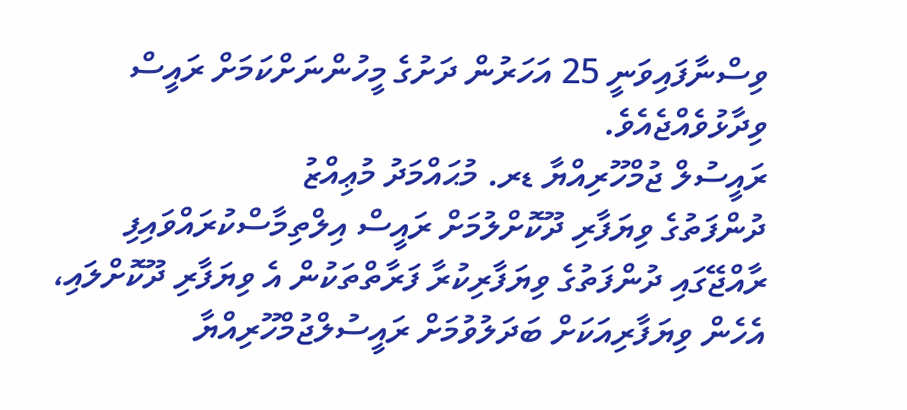ވިސްނާފައިވަނީ 25 އަހަރުން ދަށުގެ މީހުންނަށްކަމަށް ރައީސް ވިދާޅުވެއްޖެއެވެ.
ރައީސުލް ޖުމްހޫރިއްޔާ ޑރ. މުޙައްމަދު މުޢިއްޒު
ދުންފަތުގެ ވިޔަފާރި ދޫކޮށްލުމަށް ރައީސް އިލްތިމާސްކުރައްވައިފި
ރާއްޖޭގައި ދުންފަތުގެ ވިޔަފާރިކުރާ ފަރާތްތަކުން އެ ވިޔަފާރި ދޫކޮށްލައި، އެހެން ވިޔަފާރިއަކަށް ބަދަލުވުމަށް ރައީސުލްޖުމްހޫރިއްޔާ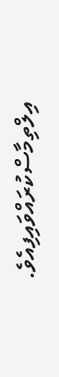އިލްތިމާސްކުރައްވައިފިއެވެ.